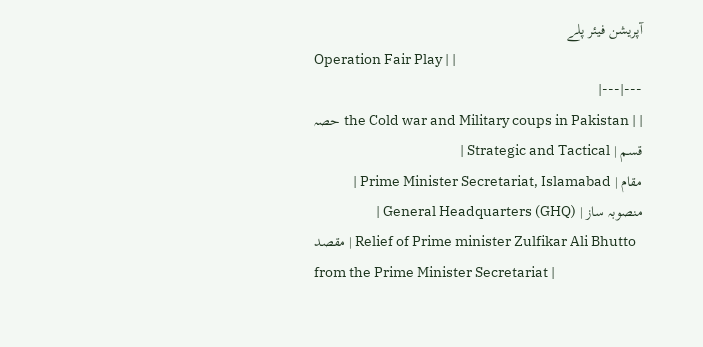آپریشن فیئر پلے
Operation Fair Play | |
---|---|
حصہ the Cold war and Military coups in Pakistan | |
قسم | Strategic and Tactical |
مقام | Prime Minister Secretariat, Islamabad |
منصوبہ ساز | General Headquarters (GHQ) |
مقصد | Relief of Prime minister Zulfikar Ali Bhutto from the Prime Minister Secretariat |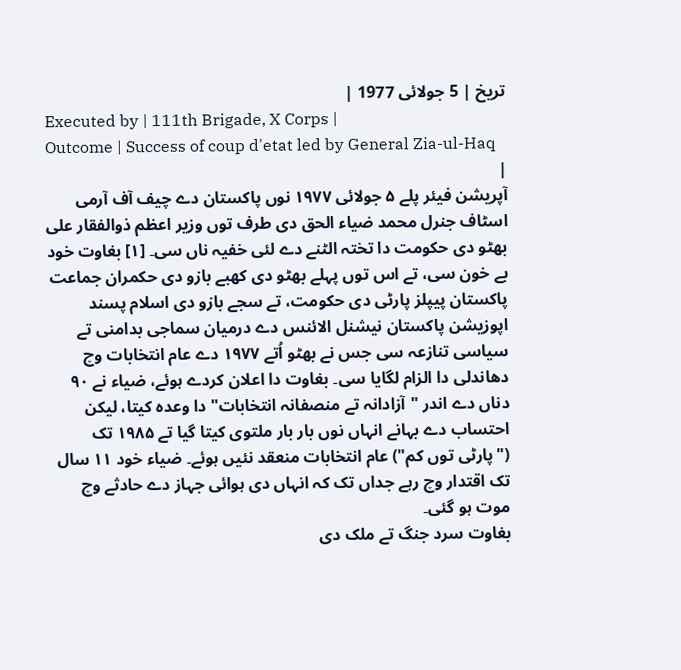تریخ | 5 جولائی 1977 |
Executed by | 111th Brigade, X Corps |
Outcome | Success of coup d'etat led by General Zia-ul-Haq
|
آپریشن فیئر پلے ۵ جولائی ۱۹۷۷ نوں پاکستان دے چیف آف آرمی اسٹاف جنرل محمد ضیاء الحق دی طرف توں وزیر اعظم ذوالفقار علی بھٹو دی حکومت دا تختہ الٹنے دے لئی خفیہ ناں سی۔ [۱] بغاوت خود بے خون سی، تے اس توں پہلے بھٹو دی کھبے بازو دی حکمران جماعت پاکستان پیپلز پارٹی دی حکومت، تے سجے بازو دی اسلام پسند اپوزیشن پاکستان نیشنل الائنس دے درمیان سماجی بدامنی تے سیاسی تنازعہ سی جس نے بھٹو اُتے ۱۹۷۷ دے عام انتخابات وچ دھاندلی دا الزام لگایا سی۔ بغاوت دا اعلان کردے ہوئے، ضیاء نے ۹۰ دناں دے اندر "آزادانہ تے منصفانہ انتخابات" دا وعدہ کیتا، لیکن احتساب دے بہانے انہاں نوں بار بار ملتوی کيتا گیا تے ۱۹۸۵ تک ("پارٹی توں کم") عام انتخابات منعقد نئيں ہوئے۔ ضیاء خود ۱۱ سال تک اقتدار وچ رہے جداں تک کہ انہاں دی ہوائی جہاز دے حادثے وچ موت ہو گئی۔
بغاوت سرد جنگ تے ملک دی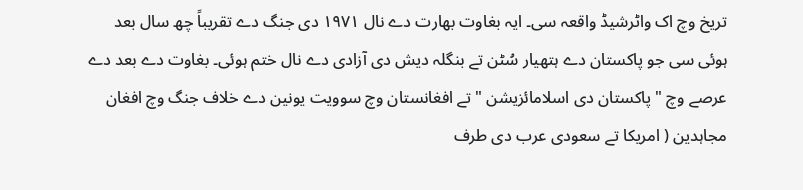تریخ وچ اک واٹرشیڈ واقعہ سی۔ ایہ بغاوت بھارت دے نال ۱۹۷۱ دی جنگ دے تقریباً چھ سال بعد ہوئی سی جو پاکستان دے ہتھیار سُٹن تے بنگلہ دیش دی آزادی دے نال ختم ہوئی۔ بغاوت دے بعد دے عرصے وچ " پاکستان دی اسلامائزیشن " تے افغانستان وچ سوویت یونین دے خلاف جنگ وچ افغان مجاہدین ( امریکا تے سعودی عرب دی طرف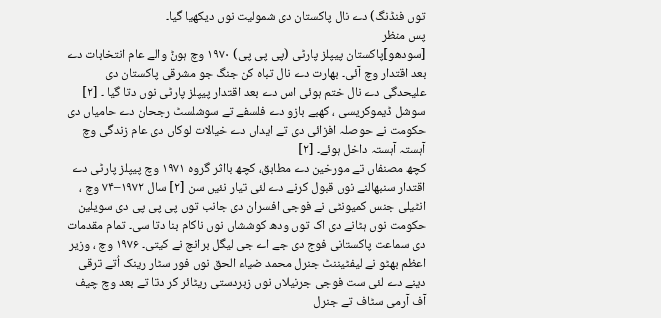توں فنڈنگ) دے نال پاکستان دی شمولیت نوں دیکھیا گیا۔
پس منظر
[سودھو]پاکستان پیپلز پارٹی (پی پی پی) ۱۹۷۰ وچ ہوݨ والے عام انتخابات دے بعد اقتدار وچ آئی۔ بھارت دے نال تباہ کن جنگ جو مشرقی پاکستان دی علیحدگی دے نال ختم ہوئی اس دے بعد اقتدار پیپلز پارٹی نوں دتا گیا ۔ [۲] سوشل ڈیموکریسی ، کھبے بازو دے فلسفے تے سوشلسٹ رجحان دے حامیاں دی حکومت نے حوصلہ افزائی دی تے ایداں دے خیالات لوکاں دی عام زندگی وچ آہستہ آہستہ داخل ہوئے۔ [۲]
کچھ مصنفاں تے مورخین دے مطابق، کچھ بااثر گروہ ۱۹۷۱ وچ پیپلز پارٹی دے اقتدار سنبھالنے نوں قبول کرنے دے لئی تیار نئيں سن [۲] سال ۱۹۷۲–۷۴ وچ ، انٹیلی جنس کمیونٹی نے فوجی افسران دی جانب توں پی پی پی دی سویلین حکومت نوں ہٹانے دی اک توں ودھ کوششاں نوں ناکام بنا دتا سی۔ تمام مقدمات دی سماعت پاکستانی فوج دی جے اے جی لیگل برانچ نے کيتی۔ ۱۹۷۶ وچ ، وزیر اعظم بھٹو نے لیفٹیننٹ جنرل محمد ضیاء الحق نوں فور سٹار رینک اُتے ترقی دینے دے لئی ست فوجی جرنیلاں نوں زبردستی ریٹائر کر دتا تے بعد وچ چیف آف آرمی سٹاف تے جنرل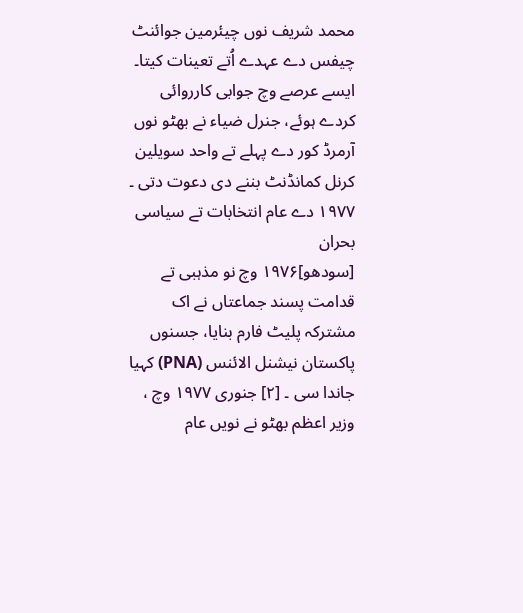محمد شریف نوں چیئرمین جوائنٹ چیفس دے عہدے اُتے تعینات کيتا۔ ايسے عرصے وچ جوابی کارروائی کردے ہوئے، جنرل ضیاء نے بھٹو نوں آرمرڈ کور دے پہلے تے واحد سویلین کرنل کمانڈنٹ بننے دی دعوت دتی ۔
۱۹۷۷ دے عام انتخابات تے سیاسی بحران
[سودھو]۱۹۷۶ وچ نو مذہبی تے قدامت پسند جماعتاں نے اک مشترکہ پلیٹ فارم بنایا، جسنوں پاکستان نیشنل الائنس (PNA) کہیا جاندا سی ۔ [۲] جنوری ۱۹۷۷ وچ ، وزیر اعظم بھٹو نے نويں عام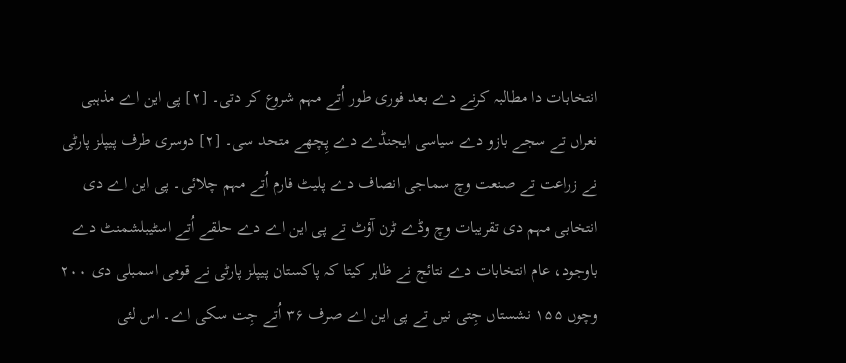انتخابات دا مطالبہ کرنے دے بعد فوری طور اُتے مہم شروع کر دتی۔ [۲] پی این اے مذہبی نعراں تے سجے بازو دے سیاسی ایجنڈے دے پِچھے متحد سی۔ [۲] دوسری طرف پیپلز پارٹی نے زراعت تے صنعت وچ سماجی انصاف دے پلیٹ فارم اُتے مہم چلائی۔ پی این اے دی انتخابی مہم دی تقریبات وچ وڈے ٹرن آؤٹ تے پی این اے دے حلقے اُتے اسٹیبلشمنٹ دے باوجود، عام انتخابات دے نتائج نے ظاہر کيتا کہ پاکستان پیپلز پارٹی نے قومی اسمبلی دی ۲۰۰ وچوں ۱۵۵ نشستاں جِتی نيں تے پی این اے صرف ۳۶ اُتے جِت سکی اے۔ اس لئی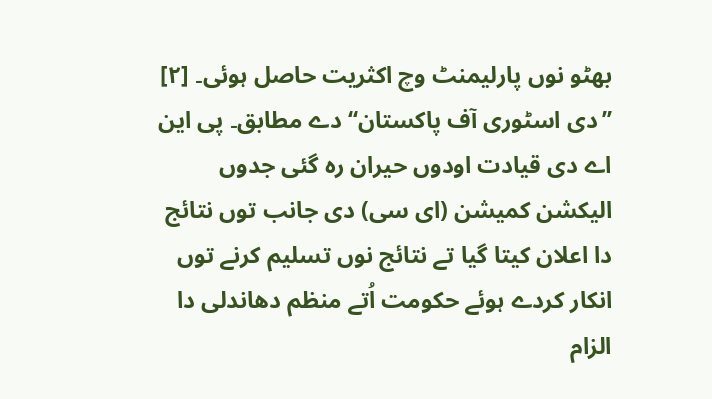بھٹو نوں پارلیمنٹ وچ اکثریت حاصل ہوئی۔ [۲]
’’دی اسٹوری آف پاکستان‘‘ دے مطابق۔ پی این اے دی قیادت اودوں حیران رہ گئی جدوں الیکشن کمیشن (ای سی) دی جانب توں نتائج دا اعلان کيتا گیا تے نتائج نوں تسلیم کرنے توں انکار کردے ہوئے حکومت اُتے منظم دھاندلی دا الزام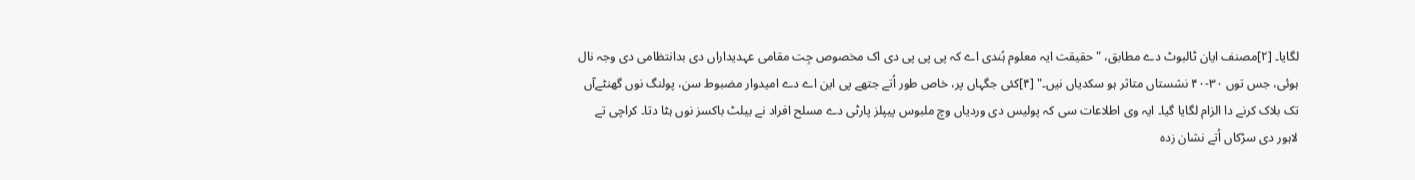لگایا۔ [۲]مصنف ایان ٹالبوٹ دے مطابق، "حقیقت ایہ معلوم ہُندی اے کہ پی پی پی دی اک مخصوص جِت مقامی عہدیداراں دی بدانتظامی دی وجہ نال ہوئی، جس توں ۳۰-۴۰ نشستاں متاثر ہو سکدیاں نيں۔" [۴]کئی جگہاں پر، خاص طور اُتے جتھے پی این اے دے امیدوار مضبوط سن، پولنگ نوں گھنٹےآں تک بلاک کرنے دا الزام لگایا گیا۔ ایہ وی اطلاعات سی کہ پولیس دی وردیاں وچ ملبوس پیپلز پارٹی دے مسلح افراد نے بیلٹ باکسز نوں ہٹا دتا۔ کراچی تے لاہور دی سڑکاں اُتے نشان زدہ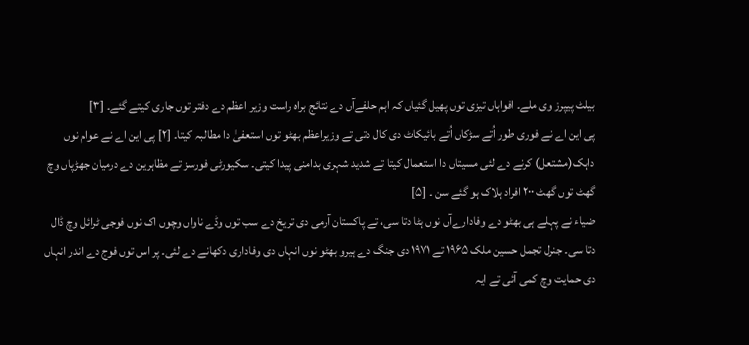بیلٹ پیپرز وی ملے۔ افواہاں تیزی توں پھیل گئياں کہ اہم حلفےآں دے نتائج براہ راست وزیر اعظم دے دفتر توں جاری کيتے گئے۔ [۳]
پی این اے نے فوری طور اُتے سڑکاں اُتے بائیکاٹ دی کال دتی تے وزیراعظم بھٹو توں استعفیٰ دا مطالبہ کيتا۔ [۲] پی این اے نے عوام نوں داہک(مشتعل) کرنے دے لئی مسیتاں دا استعمال کيتا تے شدید شہری بدامنی پیدا کيتی۔ سکیورٹی فورسز تے مظاہرین دے درمیان جھڑپاں وچ گھٹ توں گھٹ ۲۰۰ افراد ہلاک ہو گئے سن ۔ [۵]
ضیاء نے پہلے ہی بھٹو دے وفادارےآں نوں ہٹا دتا سی، تے پاکستان آرمی دی تریخ دے سب توں وڈے ناواں وچوں اک نوں فوجی ٹرائل وچ ڈال دتا سی۔ جنرل تجمل حسین ملک ۱۹۶۵ تے ۱۹۷۱ دی جنگ دے ہیرو بھٹو نوں انہاں دی وفاداری دکھانے دے لئی۔ پر اس توں فوج دے اندر انہاں دی حمایت وچ کمی آئی تے ایہ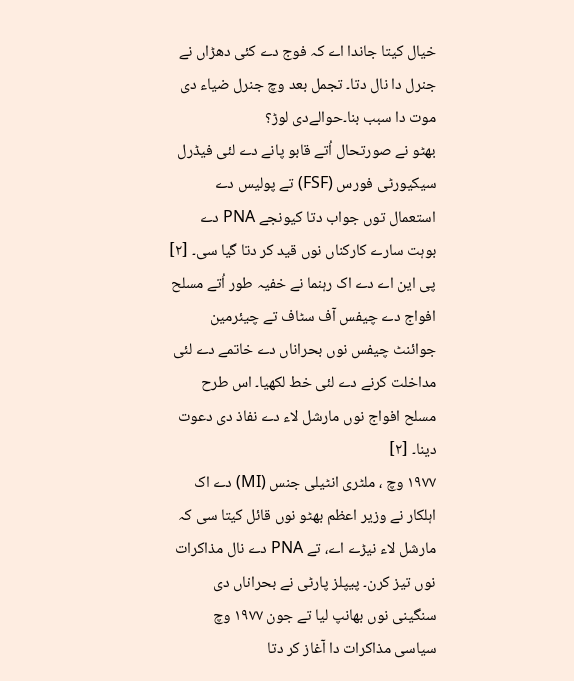خیال کيتا جاندا اے کہ فوج دے کئی دھڑاں نے جنرل دا نال دتا۔ تجمل بعد وچ جنرل ضیاء دی موت دا سبب بنا۔حوالےدی لوڑ؟
بھٹو نے صورتحال اُتے قابو پانے دے لئی فیڈرل سیکیورٹی فورس (FSF) تے پولیس دے استعمال توں جواب دتا کیونجے PNA دے بوہت سارے کارکناں نوں قید کر دتا گیا سی۔ [۲] پی این اے دے اک رہنما نے خفیہ طور اُتے مسلح افواج دے چیفس آف سٹاف تے چیئرمین جوائنٹ چیفس نوں بحراناں دے خاتمے دے لئی مداخلت کرنے دے لئی خط لکھیا۔ اس طرح مسلح افواج نوں مارشل لاء دے نفاذ دی دعوت دینا۔ [۲]
۱۹۷۷ وچ ، ملٹری انٹیلی جنس (MI) دے اک اہلکار نے وزیر اعظم بھٹو نوں قائل کيتا سی کہ مارشل لاء نیڑے اے، تے PNA دے نال مذاکرات نوں تیز کرن۔ پیپلز پارٹی نے بحراناں دی سنگینی نوں بھانپ لیا تے جون ۱۹۷۷ وچ سیاسی مذاکرات دا آغاز کر دتا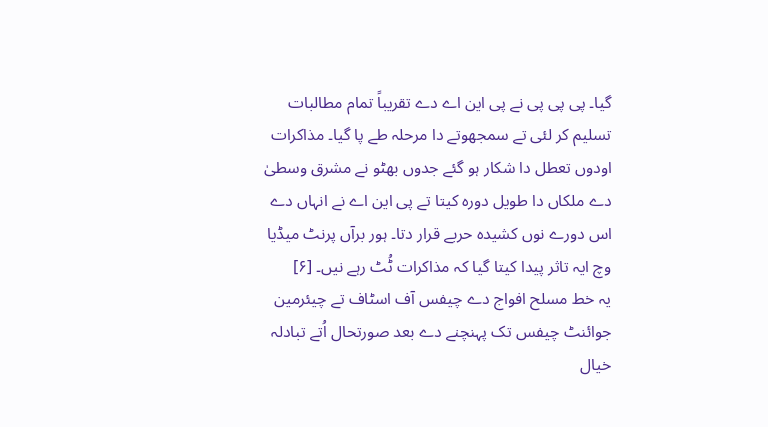گیا۔ پی پی پی نے پی این اے دے تقریباً تمام مطالبات تسلیم کر لئی تے سمجھوتے دا مرحلہ طے پا گیا۔ مذاکرات اودوں تعطل دا شکار ہو گئے جدوں بھٹو نے مشرق وسطیٰ دے ملکاں دا طویل دورہ کيتا تے پی این اے نے انہاں دے اس دورے نوں کشیدہ حربے قرار دتا۔ ہور برآں پرنٹ میڈیا وچ ایہ تاثر پیدا کيتا گیا کہ مذاکرات ٹُٹ رہے نيں۔ [۶]
یہ خط مسلح افواج دے چیفس آف اسٹاف تے چیئرمین جوائنٹ چیفس تک پہنچنے دے بعد صورتحال اُتے تبادلہ خیال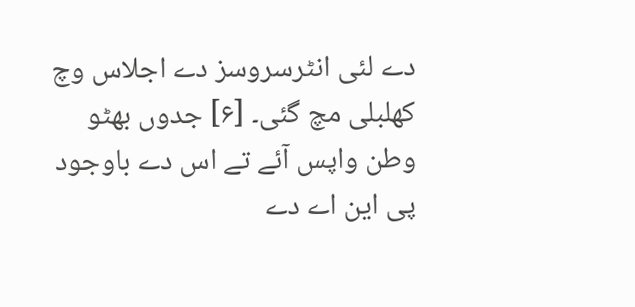دے لئی انٹرسروسز دے اجلاس وچ کھلبلی مچ گئی۔ [۶] جدوں بھٹو وطن واپس آئے تے اس دے باوجود پی این اے دے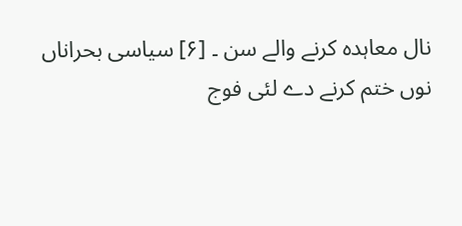نال معاہدہ کرنے والے سن ۔ [۶] سیاسی بحراناں نوں ختم کرنے دے لئی فوج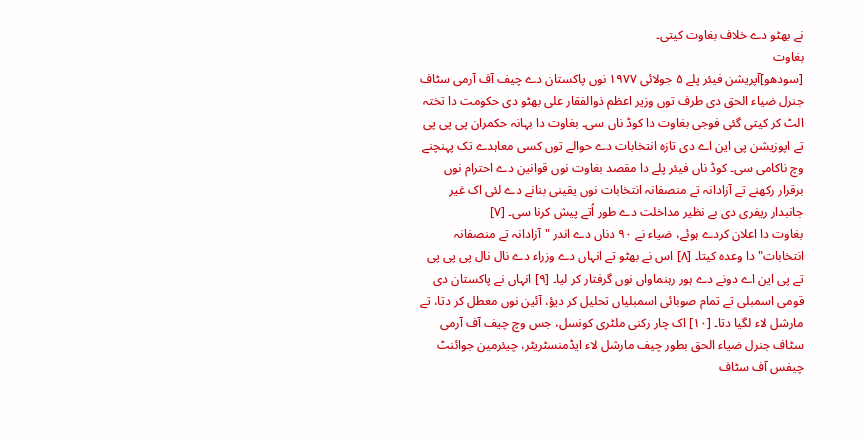نے بھٹو دے خلاف بغاوت کيتی۔
بغاوت
[سودھو]آپریشن فیئر پلے ۵ جولائی ۱۹۷۷ نوں پاکستان دے چیف آف آرمی سٹاف جنرل ضیاء الحق دی طرف توں وزیر اعظم ذوالفقار علی بھٹو دی حکومت دا تختہ الٹ کر کيتی گئی فوجی بغاوت دا کوڈ ناں سی۔ بغاوت دا بہانہ حکمران پی پی پی تے اپوزیشن پی این اے دی تازہ انتخابات دے حوالے توں کسی معاہدے تک پہنچنے وچ ناکامی سی۔ کوڈ ناں فیئر پلے دا مقصد بغاوت نوں قوانین دے احترام نوں برقرار رکھنے تے آزادانہ تے منصفانہ انتخابات نوں یقینی بنانے دے لئی اک غیر جانبدار ریفری دی بے نظیر مداخلت دے طور اُتے پیش کرنا سی۔ [۷]
بغاوت دا اعلان کردے ہوئے، ضیاء نے ۹۰ دناں دے اندر "آزادانہ تے منصفانہ انتخابات" دا وعدہ کيتا۔ [۸] اس نے بھٹو تے انہاں دے وزراء دے نال نال پی پی پی تے پی این اے دونے دے ہور رہنماواں نوں گرفتار کر ليا۔ [۹] انہاں نے پاکستان دی قومی اسمبلی تے تمام صوبائی اسمبلیاں تحلیل کر دیؤ، آئین نوں معطل کر دتا، تے مارشل لاء لگیا دتا۔ [۱۰] اک چار رکنی ملٹری کونسل، جس وچ چیف آف آرمی سٹاف جنرل ضیاء الحق بطور چیف مارشل لاء ایڈمنسٹریٹر، چیئرمین جوائنٹ چیفس آف سٹاف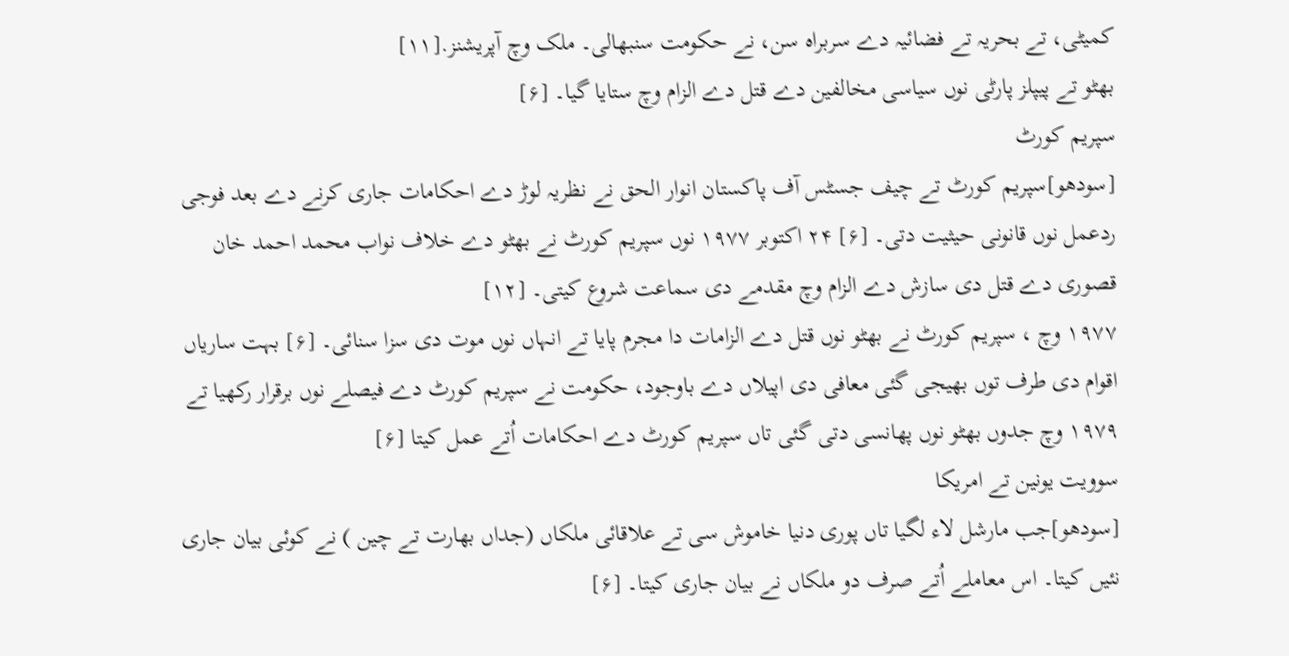کمیٹی، تے بحریہ تے فضائیہ دے سربراہ سن، نے حکومت سنبھالی۔ ملک وچ آپریشنز.[۱۱]
بھٹو تے پیپلز پارٹی نوں سیاسی مخالفین دے قتل دے الزام وچ ستایا گیا۔ [۶]
سپریم کورٹ
[سودھو]سپریم کورٹ تے چیف جسٹس آف پاکستان انوار الحق نے نظریہ لوڑ دے احکامات جاری کرنے دے بعد فوجی ردعمل نوں قانونی حیثیت دتی۔ [۶] ۲۴ اکتوبر ۱۹۷۷ نوں سپریم کورٹ نے بھٹو دے خلاف نواب محمد احمد خان قصوری دے قتل دی سازش دے الزام وچ مقدمے دی سماعت شروع کيتی۔ [۱۲]
۱۹۷۷ وچ ، سپریم کورٹ نے بھٹو نوں قتل دے الزامات دا مجرم پایا تے انہاں نوں موت دی سزا سنائی۔ [۶] بہت ساریاں اقوام دی طرف توں بھیجی گئی معافی دی اپیلاں دے باوجود، حکومت نے سپریم کورٹ دے فیصلے نوں برقرار رکھیا تے ۱۹۷۹ وچ جدوں بھٹو نوں پھانسی دتی گئی تاں سپریم کورٹ دے احکامات اُتے عمل کيتا [۶]
سوویت یونین تے امریکا
[سودھو]جب مارشل لاء لگیا تاں پوری دنیا خاموش سی تے علاقائی ملکاں (جداں بھارت تے چین ) نے کوئی بیان جاری نئيں کيتا۔ اس معاملے اُتے صرف دو ملکاں نے بیان جاری کيتا۔ [۶]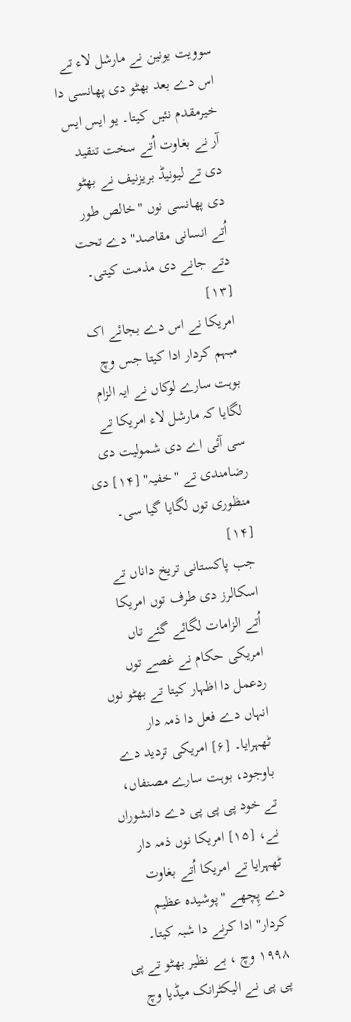سوویت یونین نے مارشل لاء تے اس دے بعد بھٹو دی پھانسی دا خیرمقدم نئيں کيتا۔ یو ایس ایس آر نے بغاوت اُتے سخت تنقید دی تے لیونیڈ بریزنیف نے بھٹو دی پھانسی نوں "خالص طور اُتے انسانی مقاصد" دے تحت دتے جانے دی مذمت کيتی۔ [۱۳]
امریکا نے اس دے بجائے اک مبہم کردار ادا کيتا جس وچ بوہت سارے لوکاں نے ایہ الزام لگایا کہ مارشل لاء امریکا تے سی آئی اے دی شمولیت دی رضامندی تے "خفیہ" [۱۴] دی منظوری توں لگایا گیا سی۔ [۱۴]
جب پاکستانی تریخ داناں تے اسکالرز دی طرف توں امریکا اُتے الزامات لگائے گئے تاں امریکی حکام نے غصے توں ردعمل دا اظہار کيتا تے بھٹو نوں انہاں دے فعل دا ذمہ دار ٹھہرایا۔ [۶] امریکی تردید دے باوجود، بوہت سارے مصنفاں، تے خود پی پی پی دے دانشوراں نے، [۱۵] امریکا نوں ذمہ دار ٹھہرایا تے امریکا اُتے بغاوت دے پِچھے "پوشیدہ عظیم کردار" ادا کرنے دا شبہ کيتا۔
۱۹۹۸ وچ ، بے نظیر بھٹو تے پی پی پی نے الیکٹرانک میڈیا وچ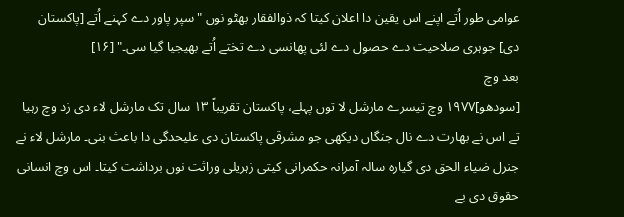عوامی طور اُتے اپنے اس یقین دا اعلان کيتا کہ ذوالفقار بھٹو نوں "سپر پاور دے کہنے اُتے [پاکستان دی] جوہری صلاحیت دے حصول دے لئی پھانسی دے تختے اُتے بھیجیا گیا سی۔" [۱۶]
بعد وچ
[سودھو]۱۹۷۷ وچ تیسرے مارشل لا توں پہلے، پاکستان تقریباً ۱۳ سال تک مارشل لاء دی زد وچ رہیا تے اس نے بھارت دے نال جنگاں دیکھی جو مشرقی پاکستان دی علیحدگی دا باعث بنی۔ مارشل لاء نے جنرل ضیاء الحق دی گیارہ سالہ آمرانہ حکمرانی کيتی زہریلی وراثت نوں برداشت کيتا۔ اس وچ انسانی حقوق دی بے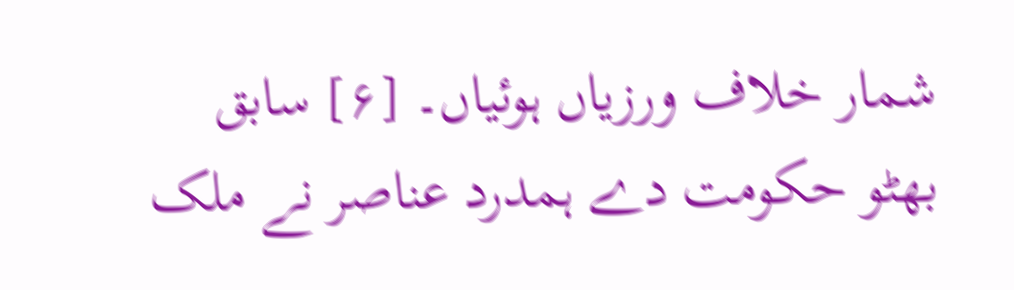شمار خلاف ورزیاں ہوئیاں۔ [۶] سابق بھٹو حکومت دے ہمدرد عناصر نے ملک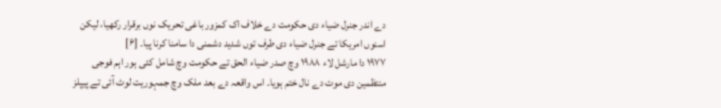دے اندر جنرل ضیاء دی حکومت دے خلاف اک کمزور باغی تحریک نوں برقرار رکھیا، لیکن اسنوں امریکا تے جنرل ضیاء دی طرف توں شدید دشمنی دا سامنا کرنا پيا۔ [۶]
۱۹۷۷ دا مارشل لاء ۱۹۸۸ وچ صدر ضیاء الحق تے حکومت وچ شامل کئی ہور اہم فوجی منتظمین دی موت دے نال ختم ہويا۔ اس واقعہ دے بعد ملک وچ جمہوریت لوٹ آئی تے پیپلز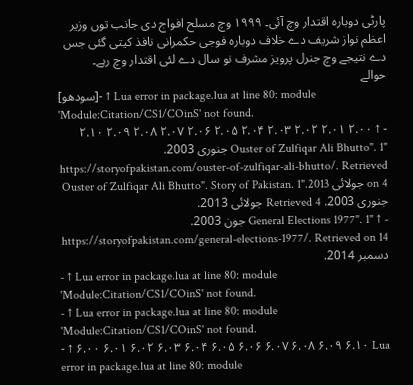پارٹی دوبارہ اقتدار وچ آئی۔ ۱۹۹۹ وچ مسلح افواج دی جانب توں وزیر اعظم نواز شریف دے خلاف دوبارہ فوجی حکمرانی نافذ کيتی گئی جس دے نتیجے وچ جنرل پرویز مشرف نو سال دے لئی اقتدار وچ رہے۔
حوالے
[سودھو]- ↑ Lua error in package.lua at line 80: module 'Module:Citation/CS1/COinS' not found.
- ↑ ۲.۰۰ ۲.۰۱ ۲.۰۲ ۲.۰۳ ۲.۰۴ ۲.۰۵ ۲.۰۶ ۲.۰۷ ۲.۰۸ ۲.۰۹ ۲.۱۰ "Ouster of Zulfiqar Ali Bhutto". 1 جنوری 2003. https://storyofpakistan.com/ouster-of-zulfiqar-ali-bhutto/. Retrieved on 4 جولائی 2013."Ouster of Zulfiqar Ali Bhutto". Story of Pakistan. 1 جنوری 2003. Retrieved 4 جولائی 2013.
- ↑ "General Elections 1977". 1 جون 2003. https://storyofpakistan.com/general-elections-1977/. Retrieved on 14 دسمبر 2014.
- ↑ Lua error in package.lua at line 80: module 'Module:Citation/CS1/COinS' not found.
- ↑ Lua error in package.lua at line 80: module 'Module:Citation/CS1/COinS' not found.
- ↑ ۶.۰۰ ۶.۰۱ ۶.۰۲ ۶.۰۳ ۶.۰۴ ۶.۰۵ ۶.۰۶ ۶.۰۷ ۶.۰۸ ۶.۰۹ ۶.۱۰ Lua error in package.lua at line 80: module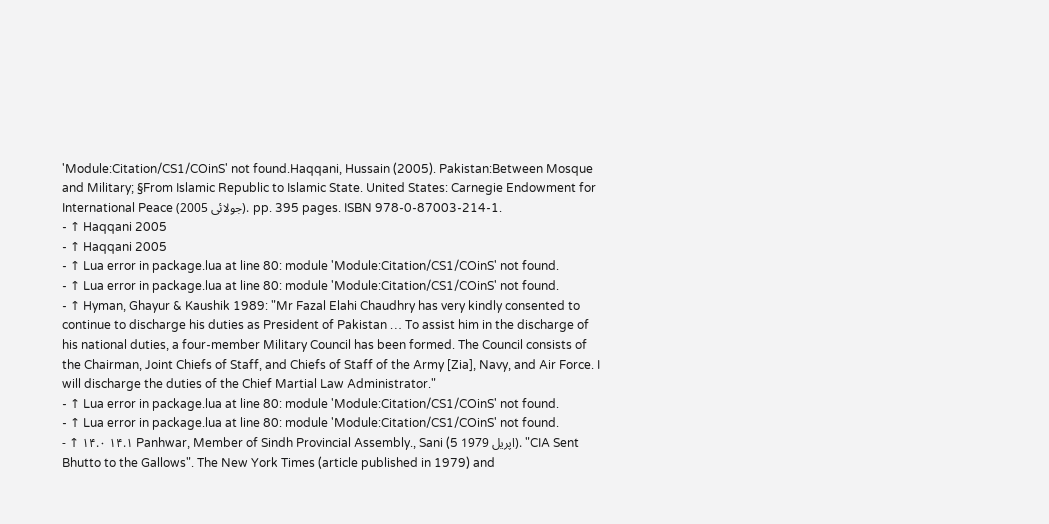'Module:Citation/CS1/COinS' not found.Haqqani, Hussain (2005). Pakistan:Between Mosque and Military; §From Islamic Republic to Islamic State. United States: Carnegie Endowment for International Peace (جولائی 2005). pp. 395 pages. ISBN 978-0-87003-214-1.
- ↑ Haqqani 2005
- ↑ Haqqani 2005
- ↑ Lua error in package.lua at line 80: module 'Module:Citation/CS1/COinS' not found.
- ↑ Lua error in package.lua at line 80: module 'Module:Citation/CS1/COinS' not found.
- ↑ Hyman, Ghayur & Kaushik 1989: "Mr Fazal Elahi Chaudhry has very kindly consented to continue to discharge his duties as President of Pakistan … To assist him in the discharge of his national duties, a four-member Military Council has been formed. The Council consists of the Chairman, Joint Chiefs of Staff, and Chiefs of Staff of the Army [Zia], Navy, and Air Force. I will discharge the duties of the Chief Martial Law Administrator."
- ↑ Lua error in package.lua at line 80: module 'Module:Citation/CS1/COinS' not found.
- ↑ Lua error in package.lua at line 80: module 'Module:Citation/CS1/COinS' not found.
- ↑ ۱۴.۰ ۱۴.۱ Panhwar, Member of Sindh Provincial Assembly., Sani (5 اپریل 1979). "CIA Sent Bhutto to the Gallows". The New York Times (article published in 1979) and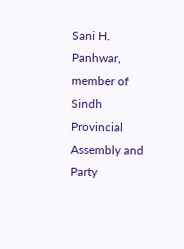Sani H. Panhwar, member of Sindh Provincial Assembly and Party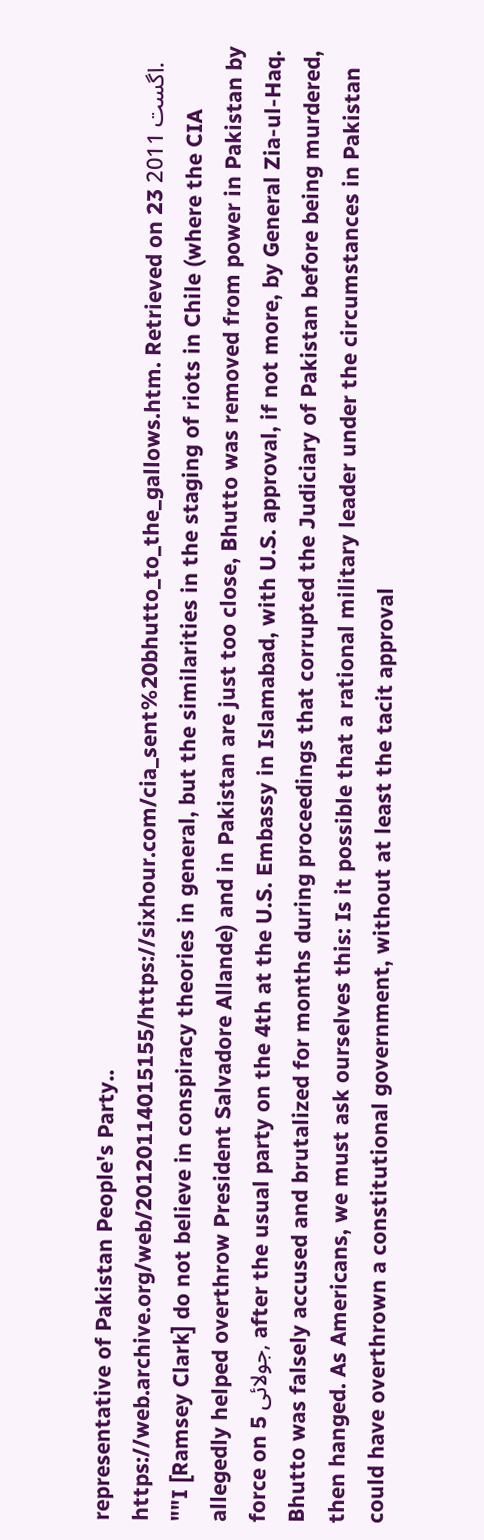representative of Pakistan People's Party.. https://web.archive.org/web/20120114015155/https://sixhour.com/cia_sent%20bhutto_to_the_gallows.htm. Retrieved on 23 اگست 2011. ""I [Ramsey Clark] do not believe in conspiracy theories in general, but the similarities in the staging of riots in Chile (where the CIA allegedly helped overthrow President Salvadore Allande) and in Pakistan are just too close, Bhutto was removed from power in Pakistan by force on 5 جولائی, after the usual party on the 4th at the U.S. Embassy in Islamabad, with U.S. approval, if not more, by General Zia-ul-Haq. Bhutto was falsely accused and brutalized for months during proceedings that corrupted the Judiciary of Pakistan before being murdered, then hanged. As Americans, we must ask ourselves this: Is it possible that a rational military leader under the circumstances in Pakistan could have overthrown a constitutional government, without at least the tacit approval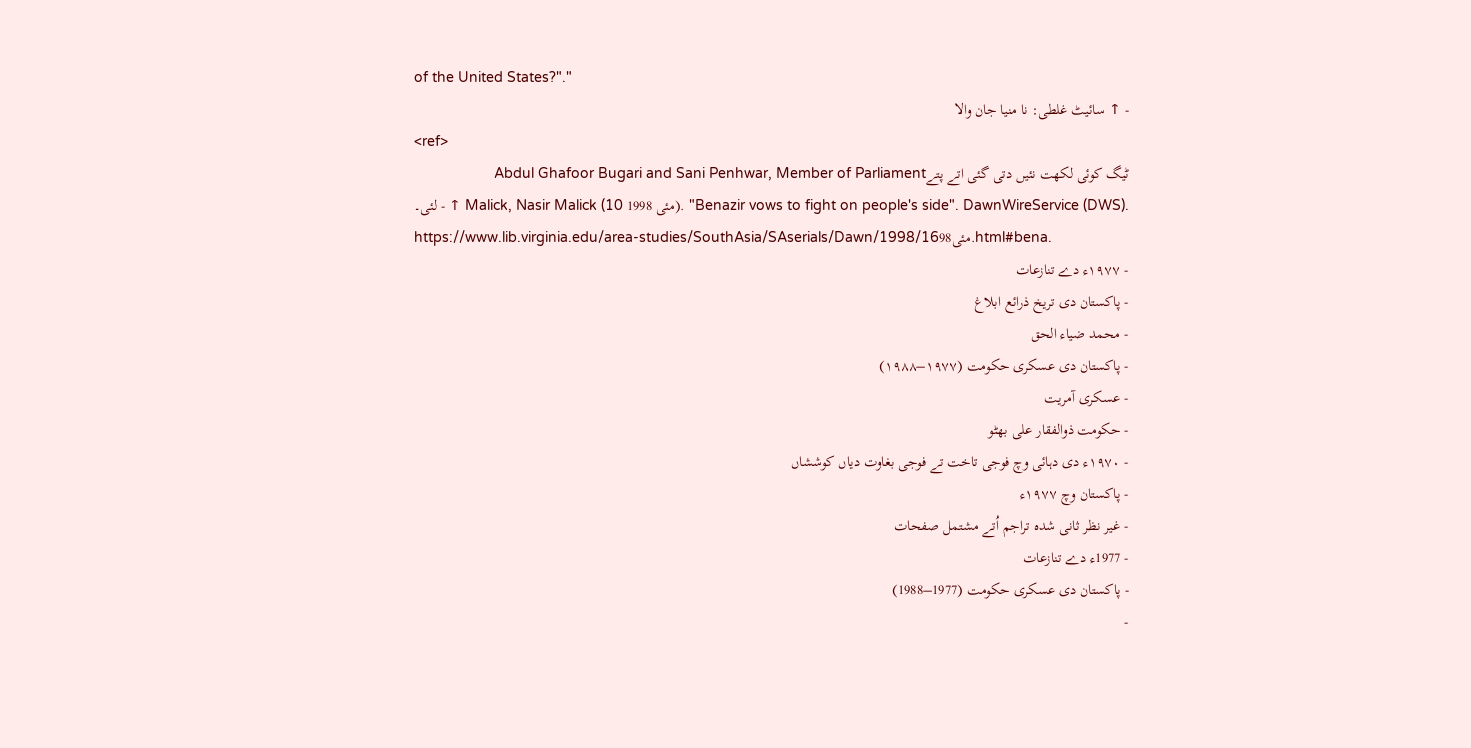of the United States?"."
- ↑ سائیٹ غلطی: نا منیا جان والا
<ref>
ٹیگ کوئی لکھت نئیں دتی گئی اتے پتےAbdul Ghafoor Bugari and Sani Penhwar, Member of Parliament
لئی۔ - ↑ Malick, Nasir Malick (10 مئی 1998). "Benazir vows to fight on people's side". DawnWireService (DWS). https://www.lib.virginia.edu/area-studies/SouthAsia/SAserials/Dawn/1998/16مئی98.html#bena.
- ۱۹۷۷ء دے تنازعات
- پاکستان دی تریخ ذرائع ابلاغ
- محمد ضیاء الحق
- پاکستان دی عسکری حکومت (۱۹۷۷–۱۹۸۸)
- عسکری آمریت
- حکومت ذوالفقار علی بھٹو
- ۱۹۷۰ء دی دہائی وچ فوجی تاخت تے فوجی بغاوت دیاں کوششاں
- پاکستان وچ ۱۹۷۷ء
- غیر نظر ثانی شدہ تراجم اُتے مشتمل صفحات
- 1977ء دے تنازعات
- پاکستان دی عسکری حکومت (1977–1988)
-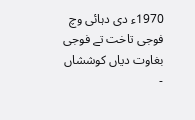1970ء دی دہائی وچ فوجی تاخت تے فوجی بغاوت دیاں کوششاں
-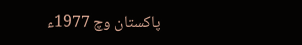پاکستان وچ 1977ء